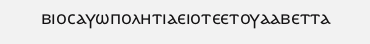ⲃⲓⲟⲥⲁⲩⲱⲡⲟⲗⲏⲧⲓⲁⲉⲓⲟⲧⲉⲉⲧⲟⲩⲁⲁⲃⲉⲧⲧⲁ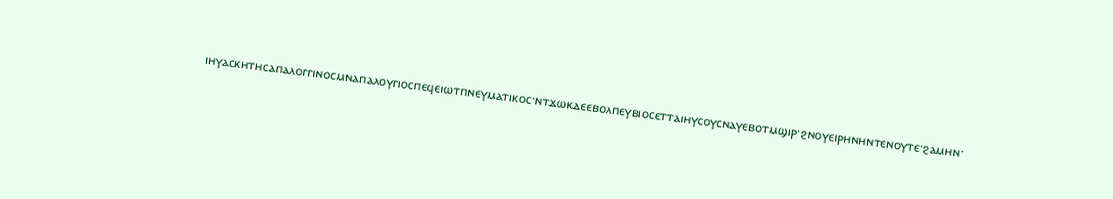ⲓⲏⲩⲁⲥⲕⲏⲧⲏⲥⲁⲡⲁⲗⲟⲅⲅⲓⲛⲟⲥⲙⲛⲁⲡⲁⲗⲟⲩⲅⲓⲟⲥⲡⲉϥⲉⲓⲱⲧⲡⲛⲉⲩⲙⲁⲧⲓⲕⲟⲥ·ⲛⲧϫⲱⲕⲇⲉⲉⲃⲟⲗⲡⲉⲩⲃⲓⲟⲥⲉⲧⲧⲁⲓⲏⲩⲥⲟⲩⲥⲛⲁⲩⲉⲃⲟⲧⲙϣⲓⲣ·ϩⲛⲟⲩⲉⲓⲣⲏⲛⲏⲛⲧⲉⲛⲟⲩⲧⲉ·ϩⲁⲙⲏⲛ·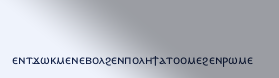ⲉⲛⲧϫⲱⲕⲙⲉⲛⲉⲃⲟⲗϩⲉⲛⲡⲟⲗⲏϯⲁⲧⲟⲟⲙⲉϩⲉⲛⲣⲱⲙⲉ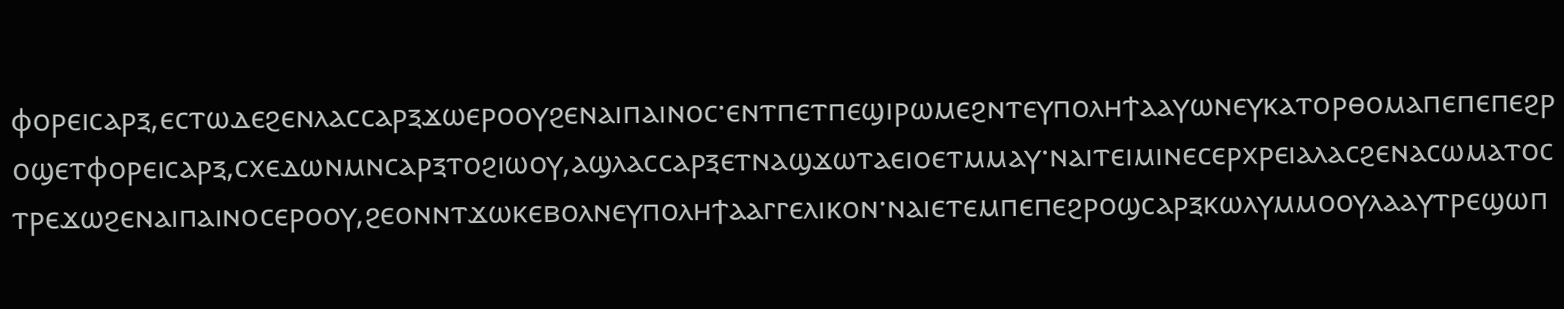ⲫⲟⲣⲉⲓⲥⲁⲣⲝ,ⲉⲥⲧⲱⲇⲉϩⲉⲛⲗⲁⲥⲥⲁⲣⲝϫⲱⲉⲣⲟⲟⲩϩⲉⲛⲁⲓⲡⲁⲓⲛⲟⲥ·ⲉⲛⲧⲡⲉⲧⲡⲉϣⲓⲣⲱⲙⲉϩⲛⲧⲉⲩⲡⲟⲗⲏϯⲁⲁⲩⲱⲛⲉⲩⲕⲁⲧⲟⲣⲑⲟⲙⲁⲡⲉⲡⲉⲡⲉϩⲣⲟϣⲉⲧⲫⲟⲣⲉⲓⲥⲁⲣⲝ,ⲥⲭⲉⲇⲱⲛⲙⲛⲥⲁⲣⲝⲧⲟϩⲓⲱⲟⲩ,ⲁϣⲗⲁⲥⲥⲁⲣⲝⲉⲧⲛⲁϣϫⲱⲧⲁⲉⲓⲟⲉⲧⲙⲙⲁⲩ·ⲛⲁⲓⲧⲉⲓⲙⲓⲛⲉⲥⲉⲣⲭⲣⲉⲓⲁⲗⲁⲥϩⲉⲛⲁⲥⲱⲙⲁⲧⲟⲥⲧⲣⲉϫⲱϩⲉⲛⲁⲓⲡⲁⲓⲛⲟⲥⲉⲣⲟⲟⲩ,ϩⲉⲟⲛⲛⲧϫⲱⲕⲉⲃⲟⲗⲛⲉⲩⲡⲟⲗⲏϯⲁⲁⲅⲅⲉⲗⲓⲕⲟⲛ·ⲛⲁⲓⲉⲧⲉⲙⲡⲉⲡⲉϩⲣⲟϣⲥⲁⲣⲝⲕⲱⲗⲩⲙⲙⲟⲟⲩⲗⲁⲁⲩⲧⲣⲉϣⲱⲡ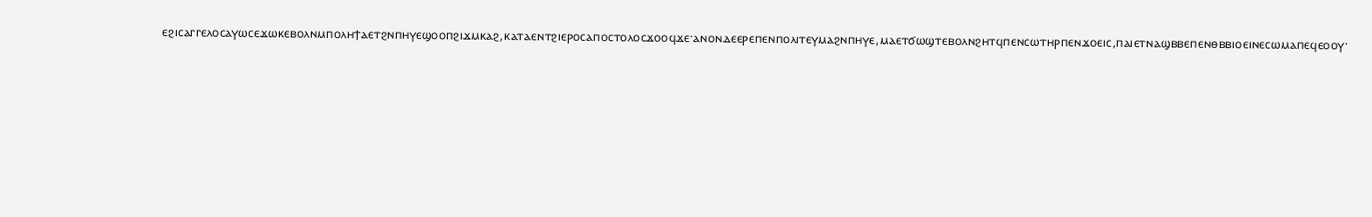ⲉϩⲓⲥⲁⲅⲅⲉⲗⲟⲥⲁⲩⲱⲥⲉϫⲱⲕⲉⲃⲟⲗⲛⲙⲡⲟⲗⲏϯⲁⲉⲧϩⲛⲡⲏⲩⲉϣⲟⲟⲡϩⲓϫⲙⲕⲁϩ,ⲕⲁⲧⲁⲉⲛⲧϩⲓⲉⲣⲟⲥⲁⲡⲟⲥⲧⲟⲗⲟⲥϫⲟⲟϥϫⲉ·ⲁⲛⲟⲛⲇⲉⲉⲣⲉⲡⲉⲛⲡⲟⲗⲓⲧⲉⲩⲙⲁϩⲛⲡⲏⲩⲉ,ⲙⲁⲉⲧϭⲱϣⲧⲉⲃⲟⲗⲛϩⲏⲧϥⲡⲉⲛⲥⲱⲧⲏⲣⲡⲉⲛϫⲟⲉⲓⲥ,ⲡⲁⲓⲉⲧⲛⲁϣⲃⲃⲉⲡⲉⲛⲑⲃⲃⲓⲟⲉⲓⲛⲉⲥⲱⲙⲁⲡⲉϥⲉⲟⲟⲩ·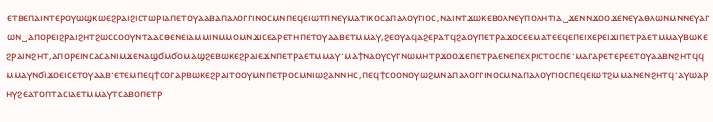ⲉⲧⲃⲉⲡⲁⲓⲛⲧⲉⲣⲟⲩⲱϣⲕⲱⲉϩⲣⲁⲓϩⲓⲥⲧⲱⲣⲓⲁⲡⲉⲧⲟⲩⲁⲁⲃⲁⲡⲁⲗⲟⲅⲅⲓⲛⲟⲥⲙⲛⲡⲉϥⲉⲓⲱⲧⲡⲛⲉⲩⲙⲁⲧⲓⲕⲟⲥⲁⲡⲁⲗⲟⲩⲅⲓⲟⲥ,ⲛⲁⲓⲛⲧϫⲱⲕⲉⲃⲟⲗⲛⲉⲩⲡⲟⲗⲏⲧⲓⲁ˽ϫⲉⲛⲛϫⲟⲟϫⲉⲛⲉⲩⲁⲑⲗⲱⲛⲙⲛⲛⲉⲩⲁⲅⲱⲛ˽ⲁⲡⲟⲣⲉⲓϩⲣⲁⲓϩⲏⲧϩⲱⲥⲥⲟⲟⲩⲛⲧⲁⲁⲥⲑⲉⲛⲉⲓⲁⲙⲙⲓⲛⲙⲙⲟⲙⲛϫⲓⲥⲉⲁⲣⲉⲧⲏⲡⲉⲧⲟⲩⲁⲁⲃⲉⲧⲙⲙⲁⲩ,ϩⲉⲟⲩⲁϥⲁϩⲉⲣⲁⲧϥϩⲁⲟⲩⲡⲉⲧⲣⲁϫⲟⲥⲉⲉⲙⲁⲧⲉⲉϥⲉⲡⲉⲓⲭⲉⲣⲉⲓϫⲓⲡⲉⲧⲣⲁⲉⲧⲙⲙⲁⲩⲃⲱⲕⲉϩⲣⲁⲓⲛϩⲏⲧ,ⲁⲡⲟⲣⲉⲓⲛⲥⲁⲥⲁⲛⲓⲙϫⲉⲛⲁϣϭⲙϭⲟⲙⲁϣϩⲉⲃⲱⲕⲉϩⲣⲁⲓⲉϫⲛⲡⲉⲧⲣⲁⲉⲧⲙⲙⲁⲩ·ⲙⲁϯⲛⲁⲟⲩⲥⲩⲅⲛⲱⲙⲏⲧⲣϫⲟⲟϫⲉⲡⲉⲧⲣⲁⲉⲛⲉⲡⲉⲭⲣⲓⲥⲧⲟⲥⲡⲉ·ⲙⲁⲅⲁⲣⲉⲧⲉⲣⲉⲉⲧⲟⲩⲁⲁⲃⲛϩⲏⲧϥϥⲙⲙⲁⲩⲛϭⲓϫⲟⲉⲓⲥⲉⲧⲟⲩⲁⲁⲃ·ⲉⲧⲉⲙⲡⲉϥϯⲥⲟⲅⲁⲣⲃⲱⲕⲉϩⲣⲁⲓⲧⲟⲟⲩⲙⲛⲡⲉⲧⲣⲟⲥⲙⲛⲓⲱϩⲁⲛⲛⲏⲥ,ⲡⲉϥϯⲥⲟⲟⲛⲟⲩⲱϩⲙⲛⲁⲡⲁⲗⲟⲅⲅⲓⲛⲟⲥⲙⲛⲁⲡⲁⲗⲟⲩⲅⲓⲟⲥⲡⲉϥⲉⲓⲱⲧϩⲙⲙⲁⲛⲉⲛϩⲏⲧϥ·ⲁⲩⲱⲁⲣⲏⲩϩⲉⲁⲧⲟⲡⲧⲁⲥⲓⲁⲉⲧⲙⲙⲁⲩⲧⲥⲁⲃⲟⲡⲉⲧⲣ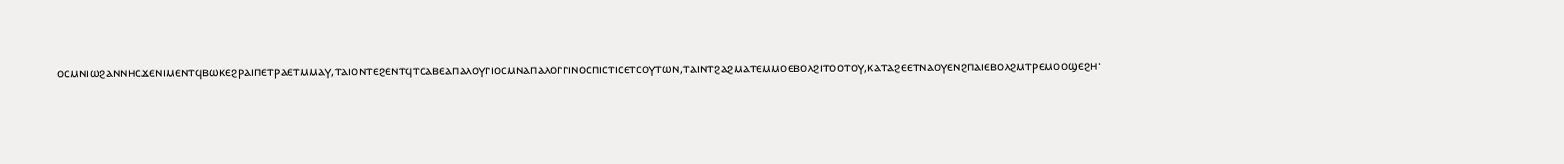ⲟⲥⲙⲛⲓⲱϩⲁⲛⲛⲏⲥϫⲉⲛⲓⲙⲉⲛⲧϥⲃⲱⲕⲉϩⲣⲁⲓⲡⲉⲧⲣⲁⲉⲧⲙⲙⲁⲩ,ⲧⲁⲓⲟⲛⲧⲉϩⲉⲛⲧϥⲧⲥⲁⲃⲉⲁⲡⲁⲗⲟⲩⲅⲓⲟⲥⲙⲛⲁⲡⲁⲗⲟⲅⲅⲓⲛⲟⲥⲡⲓⲥⲧⲓⲥⲉⲧⲥⲟⲩⲧⲱⲛ,ⲧⲁⲓⲛⲧϩⲁϩⲙⲁⲧⲉⲙⲙⲟⲉⲃⲟⲗϩⲓⲧⲟⲟⲧⲟⲩ,ⲕⲁⲧⲁϩⲉⲉⲧⲛⲁⲟⲩⲉⲛϩⲡⲁⲓⲉⲃⲟⲗϩⲙⲧⲣⲉⲙⲟⲟϣⲉϩⲏ·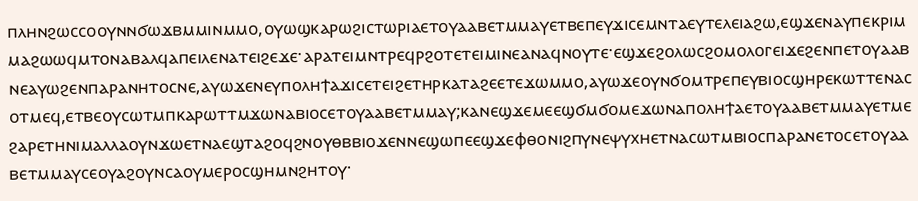ⲡⲗⲏⲛϩⲱⲥⲥⲟⲟⲩⲛⲛϭⲱϫⲃⲙⲙⲓⲛⲙⲙⲟ,ⲟⲩⲱϣⲕⲁⲣⲱϩⲓⲥⲧⲱⲣⲓⲁⲉⲧⲟⲩⲁⲁⲃⲉⲧⲙⲙⲁⲩⲉⲧⲃⲉⲡⲉⲩϫⲓⲥⲉⲙⲛⲧⲁⲉⲩⲧⲉⲗⲉⲓⲁϩⲱ,ⲉϣϫⲉⲛⲁⲩⲡⲉⲕⲣⲓⲙⲙⲁϩⲱⲱϥⲙⲧⲟⲛⲁⲃⲁⲗϥⲁⲡⲉⲓⲗⲉⲛⲁⲧⲉⲓϩⲉϫⲉ·ⲁⲣⲁⲧⲉⲓⲙⲛⲧⲣⲉϥⲣϩⲟⲧⲉⲧⲉⲓⲙⲓⲛⲉⲁⲛⲁϥⲛⲟⲩⲧⲉ·ⲉϣϫⲉϩⲟⲗⲱⲥϩⲟⲙⲟⲗⲟⲅⲉⲓϫⲉϩⲉⲛⲡⲉⲧⲟⲩⲁⲁⲃⲛⲉⲁⲩⲱϩⲉⲛⲡⲁⲣⲁⲛⲏⲧⲟⲥⲛⲉ,ⲁⲩⲱϫⲉⲛⲉⲩⲡⲟⲗⲏϯⲁϫⲓⲥⲉⲧⲉⲓϩⲉⲧⲏⲣⲕⲁⲧⲁϩⲉⲉⲧⲉϫⲱⲙⲙⲟ,ⲁⲩⲱϫⲉⲟⲩⲛϭⲟⲙⲧⲣⲉⲡⲉⲩⲃⲓⲟⲥϣⲏⲣⲉⲕⲱⲧⲧⲉⲛⲁⲥⲟⲧⲙⲉϥ,ⲉⲧⲃⲉⲟⲩⲥⲱⲧⲙⲡⲕⲁⲣⲱⲧⲧⲙϫⲱⲛⲁⲃⲓⲟⲥⲉⲧⲟⲩⲁⲁⲃⲉⲧⲙⲙⲁⲩ;ⲕⲁⲛⲉϣϫⲉⲙⲉⲉϣϭⲙϭⲟⲙⲉϫⲱⲛⲁⲡⲟⲗⲏϯⲁⲉⲧⲟⲩⲁⲁⲃⲉⲧⲙⲙⲁⲩⲉⲧⲙⲉϩⲁⲣⲉⲧⲏⲛⲓⲙⲁⲗⲗⲁⲟⲩⲛϫⲱⲉⲧⲛⲁⲉϣⲧⲁϩⲟϥϩⲛⲟⲩⲑⲃⲃⲓⲟϫⲉⲛⲛⲉϣⲱⲡⲉⲉϣϫⲉⲫⲑⲟⲛⲓϩⲡⲩⲛⲉⲯⲩⲭⲏⲉⲧⲛⲁⲥⲱⲧⲙⲃⲓⲟⲥⲡⲁⲣⲁⲛⲉⲧⲟⲥⲉⲧⲟⲩⲁⲁⲃⲉⲧⲙⲙⲁⲩⲥⲉⲟⲩⲁϩⲟⲩⲛⲥⲁⲟⲩⲙⲉⲣⲟⲥϣⲏⲙⲛϩⲏⲧⲟⲩ·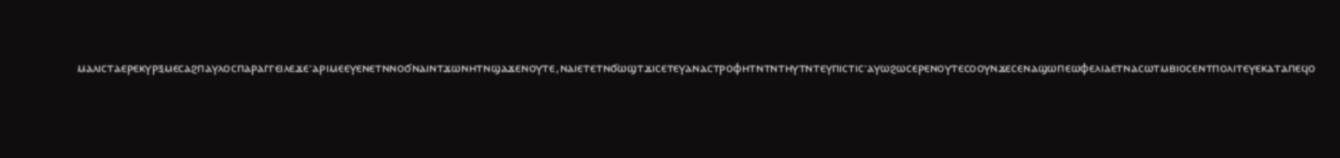ⲙⲁⲗⲓⲥⲧⲁⲉⲣⲉⲕⲩⲣⲝⲙⲉⲥⲁϩⲡⲁⲩⲗⲟⲥⲡⲁⲣⲁⲅⲅⲉⲓⲗⲉϫⲉ·ⲁⲣⲓⲙⲉⲉⲩⲉⲛⲉⲧⲛⲛⲟϭⲛⲁⲓⲛⲧϫⲱⲛⲏⲧⲛϣⲁϫⲉⲛⲟⲩⲧⲉ,ⲛⲁⲓⲉⲧⲉⲧⲛϭⲱϣⲧϫⲓⲥⲉⲧⲉⲩⲁⲛⲁⲥⲧⲣⲟⲫⲏⲧⲛⲧⲛⲧⲏⲩⲧⲛⲧⲉⲩⲡⲓⲥⲧⲓⲥ·ⲁⲩⲱϩⲱⲥⲉⲣⲉⲛⲟⲩⲧⲉⲥⲟⲟⲩⲛϫⲉⲥⲉⲛⲁϣⲱⲡⲉⲱⲫⲉⲗⲓⲁⲉⲧⲛⲁⲥⲱⲧⲙⲃⲓⲟⲥⲉⲛⲧⲡⲟⲗⲓⲧⲉⲩⲉⲕⲁⲧⲁⲡⲉϥⲟ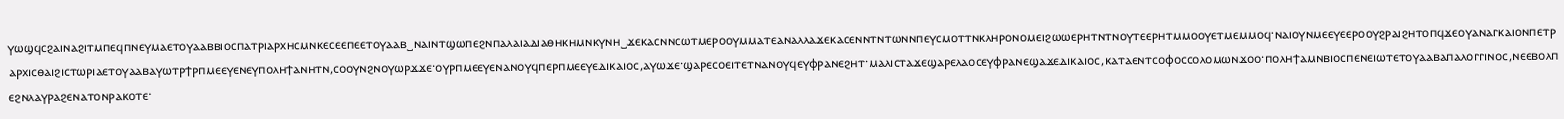ⲩⲱϣϥⲥϩⲁⲓⲛⲁϩⲓⲧⲙⲡⲉϥⲡⲛⲉⲩⲙⲁⲉⲧⲟⲩⲁⲁⲃⲃⲓⲟⲥⲡⲁⲧⲣⲓⲁⲣⲭⲏⲥⲙⲛⲕⲉⲥⲉⲉⲡⲉⲉⲧⲟⲩⲁⲁⲃ˽ⲛⲁⲓⲛⲧϣⲱⲡⲉϩⲛⲡⲁⲗⲁⲓⲁⲇⲓⲁⲑⲏⲕⲏⲙⲛⲕⲩⲛⲏ˽ϫⲉⲕⲁⲥⲛⲛⲥⲱⲧⲙⲉⲣⲟⲟⲩⲙⲙⲁⲧⲉⲁⲛⲁⲗⲗⲁϫⲉⲕⲁⲥⲉⲛⲛⲧⲛⲧⲱⲛⲛⲡⲉⲩⲥⲙⲟⲧⲧⲛⲕⲗⲏⲣⲟⲛⲟⲙⲉⲓϩⲱⲱⲉⲣⲏⲧⲛⲧⲛⲟⲩⲧⲉⲉⲣⲏⲧⲙⲙⲟⲟⲩⲉⲧⲙⲉⲙⲙⲟϥ·ⲛⲁⲓⲟⲩⲛⲙⲉⲉⲩⲉⲉⲣⲟⲟⲩϩⲣⲁⲓϩⲏⲧⲟⲡϥϫⲉⲟⲩⲁⲛⲁⲅⲕⲁⲓⲟⲛⲡⲉⲧⲣⲁⲣⲭⲓⲥⲑⲁⲓϩⲓⲥⲧⲱⲣⲓⲁⲉⲧⲟⲩⲁⲁⲃⲁⲩⲱⲧⲣϯⲣⲡⲙⲉⲉⲩⲉⲛⲉⲩⲡⲟⲗⲏϯⲁⲛⲏⲧⲛ,ⲥⲟⲟⲩⲛϩⲛⲟⲩⲱⲣϫϫⲉ·ⲟⲩⲣⲡⲙⲉⲉⲩⲉⲛⲁⲛⲟⲩϥⲡⲉⲣⲡⲙⲉⲉⲩⲉⲇⲓⲕⲁⲓⲟⲥ,ⲁⲩⲱϫⲉ·ϣⲁⲣⲉⲥⲟⲉⲓⲧⲉⲧⲛⲁⲛⲟⲩϥⲉⲩⲫⲣⲁⲛⲉϩⲏⲧ·ⲙⲁⲗⲓⲥⲧⲁϫⲉϣⲁⲣⲉⲗⲁⲟⲥⲉⲩⲫⲣⲁⲛⲉϣⲁϫⲉⲇⲓⲕⲁⲓⲟⲥ,ⲕⲁⲧⲁⲉⲛⲧⲥⲟⲫⲟⲥⲥⲟⲗⲟⲙⲱⲛϫⲟⲟ·ⲡⲟⲗⲏϯⲁⲙⲛⲃⲓⲟⲥⲡⲉⲛⲉⲓⲱⲧⲉⲧⲟⲩⲁⲁⲃⲁⲡⲁⲗⲟⲅⲅⲓⲛⲟⲥ,ⲛⲉⲉⲃⲟⲗⲡⲉϩⲛⲗⲁⲩⲣⲁϩⲉⲛⲁⲧⲟⲛⲣⲁⲕⲟⲧⲉ·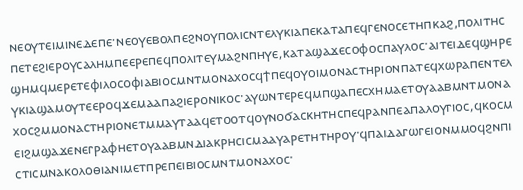ⲛⲉⲟⲩⲧⲉⲓⲙⲓⲛⲉⲇⲉⲡⲉ·ⲛⲉⲟⲩⲉⲃⲟⲗⲡⲉϩⲛⲟⲩⲡⲟⲗⲓⲥⲛⲧⲉⲗⲩⲕⲓⲁⲡⲉⲕⲁⲧⲁⲡⲉϥⲅⲉⲛⲟⲥⲉⲧⲏⲡⲕⲁϩ,ⲡⲟⲗⲓⲧⲏⲥⲡⲉⲧⲉϩⲓⲉⲣⲟⲩⲥⲁⲗⲏⲙⲡⲉⲉⲣⲉⲡⲉϥⲡⲟⲗⲓⲧⲉⲩⲙⲁϩⲛⲡⲏⲩⲉ,ⲕⲁⲧⲁϣⲁϫⲉⲥⲟⲫⲟⲥⲡⲁⲩⲗⲟⲥ·ⲁⲓⲧⲉⲓⲇⲉϥϣⲏⲣⲉϣⲏⲙϥⲙⲉⲣⲉⲧⲉⲫⲓⲗⲟⲥⲟⲫⲓⲁⲃⲓⲟⲥⲙⲛⲧⲙⲟⲛⲁⲭⲟⲥϥϯⲡⲉϥⲟⲩⲟⲓⲙⲟⲛⲁⲥⲧⲏⲣⲓⲟⲛⲡⲁⲧⲉϥⲭⲱⲣⲁⲡⲉⲛⲧⲉⲗⲩⲕⲓⲁϣⲁⲙⲟⲩⲧⲉⲉⲣⲟϥϫⲉⲙⲁⲁⲡⲁϩⲓⲉⲣⲟⲛⲓⲕⲟⲥ·ⲁⲩⲱⲛⲧⲉⲣⲉϥⲙⲡϣⲁⲡⲉⲥⲭⲏⲙⲁⲉⲧⲟⲩⲁⲁⲃⲙⲛⲧⲙⲟⲛⲁⲭⲟⲥϩⲙⲙⲟⲛⲁⲥⲧⲏⲣⲓⲟⲛⲉⲧⲙⲙⲁⲩⲧⲁⲁϥⲉⲧⲟⲟⲧϥⲟⲩⲛⲟϭⲁⲥⲕⲏⲧⲏⲥⲡⲉϥⲣⲁⲛⲡⲉⲁⲡⲁⲗⲟⲩⲅⲓⲟⲥ,ϥⲕⲟⲥⲙⲉⲓϩⲙϣⲁϫⲉⲛⲉⲅⲣⲁⲫⲏⲉⲧⲟⲩⲁⲁⲃⲙⲛⲇⲓⲁⲕⲣⲏⲥⲓⲥⲙⲁⲁⲩⲁⲣⲉⲧⲏⲧⲏⲣⲟⲩ·ϥⲡⲁⲓⲇⲁⲅⲱⲅⲉⲓⲟⲛⲙⲙⲟϥϩⲛⲡⲓⲥⲧⲓⲥⲙⲛⲁⲕⲟⲗⲟⲑⲓⲁⲛⲓⲙⲉⲧⲡⲣⲉⲡⲉⲓⲃⲓⲟⲥⲙⲛⲧⲙⲟⲛⲁⲭⲟⲥ·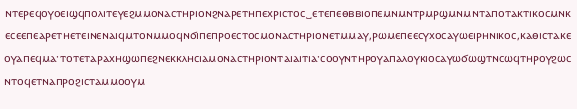ⲛⲧⲉⲣⲉϥⲟⲩⲟⲉⲓϣϥⲡⲟⲗⲓⲧⲉⲩⲉϩⲙⲙⲟⲛⲁⲥⲧⲏⲣⲓⲟⲛϩⲛⲁⲣⲉⲧⲏⲡⲉⲭⲣⲓⲥⲧⲟⲥ˽ⲉⲧⲉⲡⲉⲑⲃⲃⲓⲟⲡⲉⲙⲛⲙⲛⲧⲣⲙⲣϣⲙⲛⲙⲛⲧⲁⲡⲟⲧⲁⲕⲧⲓⲕⲟⲥⲙⲛⲕⲉⲥⲉⲉⲡⲉⲁⲣⲉⲧⲏⲉⲧⲉⲓⲛⲉⲛⲁⲓϥⲙⲧⲟⲛⲙⲙⲟϥⲛϭⲓⲡⲉⲡⲣⲟⲉⲥⲧⲟⲥⲙⲟⲛⲁⲥⲧⲏⲣⲓⲟⲛⲉⲧⲙⲙⲁⲩ,ⲣⲱⲙⲉⲡⲉⲉⲥⲩⲭⲟⲥⲁⲩⲱⲉⲓⲣⲏⲛⲓⲕⲟⲥ,ⲕⲁⲑⲓⲥⲧⲁⲕⲉⲟⲩⲁⲡⲉϥⲙⲁ·ⲧⲟⲧⲉⲧⲁⲣⲁⲭⲏϣⲱⲡⲉϩⲛⲉⲕⲕⲗⲏⲥⲓⲁⲙⲟⲛⲁⲥⲧⲏⲣⲓⲟⲛⲧⲁⲓⲁⲓⲧⲓⲁ·ⲥⲟⲟⲩⲛⲧⲏⲣⲟⲩⲁⲡⲁⲗⲟⲩⲕⲓⲟⲥⲁⲩⲱϭⲱϣⲧⲛⲥⲱϥⲧⲏⲣⲟⲩϩⲱⲥⲛⲧⲟϥⲉⲧⲛⲁⲡⲣⲟϩⲓⲥⲧⲁⲙⲙⲟⲟⲩⲙ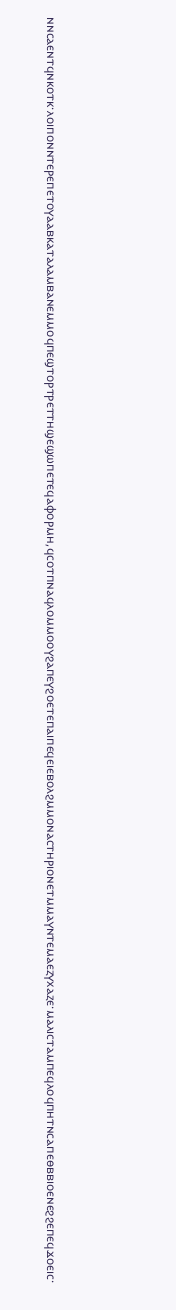ⲛⲛⲥⲁⲉⲛⲧϥⲛⲕⲟⲧⲕ·ⲗⲟⲓⲡⲟⲛⲛⲧⲉⲣⲉⲡⲉⲧⲟⲩⲁⲁⲃⲕⲁⲧⲁⲗⲁⲙⲃⲁⲛⲉⲙⲙⲟϥⲡⲉϣⲧⲟⲣⲧⲣⲉⲧⲧⲏϣⲉϣⲱⲡⲉⲧⲉϥⲁⲫⲟⲣⲙⲏ,ϥⲥⲟⲧⲡⲛⲁϥⲗⲟⲙⲙⲟⲟⲩϩⲁⲡⲉⲩϩⲟⲉⲧⲉⲡⲁⲓⲡⲉϥⲉⲓⲉⲃⲟⲗϩⲙⲙⲟⲛⲁⲥⲧⲏⲣⲓⲟⲛⲉⲧⲙⲙⲁⲩⲛⲧⲉⲙⲁⲉⲍⲩⲭⲁⲍⲉ·ⲙⲁⲗⲓⲥⲧⲁⲙⲡⲉϥⲗⲟϥⲡⲏⲧⲛⲥⲁⲡⲉⲑⲃⲃⲓⲟⲉⲛⲉϩϩⲉⲡⲉϥϫⲟⲉⲓⲥ·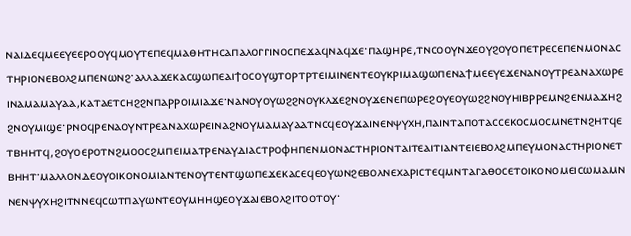ⲛⲁⲓⲇⲉϥⲙⲉⲉⲩⲉⲉⲣⲟⲟⲩϥⲙⲟⲩⲧⲉⲡⲉϥⲙⲁⲑⲏⲧⲏⲥⲁⲡⲁⲗⲟⲅⲅⲓⲛⲟⲥⲡⲉϫⲁϥⲛⲁϥϫⲉ·ⲡⲁϣⲏⲣⲉ,ⲧⲛⲥⲟⲟⲩⲛϫⲉⲟⲩϩⲟⲩⲟⲡⲉⲧⲣⲉⲥⲉⲡⲉⲛⲙⲟⲛⲁⲥⲧⲏⲣⲓⲟⲛⲉⲃⲟⲗϩⲙⲡⲉⲛⲱⲛϩ·ⲁⲗⲗⲁϫⲉⲕⲁⲥϣⲱⲡⲉⲁⲓϯⲟⲥⲟⲩϣⲧⲟⲣⲧⲣⲧⲉⲓⲙⲓⲛⲉⲛⲧⲉⲟⲩⲕⲣⲓⲙⲁϣⲱⲡⲉⲛⲁϯⲙⲉⲉⲩⲉϫⲉⲛⲁⲛⲟⲩⲧⲣⲉⲁⲛⲁⲭⲱⲣⲉⲓⲛⲁⲙⲁⲙⲁⲩⲁⲁ,ⲕⲁⲧⲁⲉⲧⲥⲏϩϩⲛⲡⲁⲣⲣⲟⲓⲙⲓⲁϫⲉ·ⲛⲁⲛⲟⲩⲟⲩⲱϩϩⲛⲟⲩⲕⲗϫⲉϩⲛⲟⲩϫⲉⲛⲉⲡⲱⲣⲉϩⲟⲩⲉⲟⲩⲱϩϩⲛⲟⲩⲏⲓⲃⲣⲣⲉⲙⲛϩⲉⲛⲙⲁϫⲏϩϩⲛⲟⲩⲙⲓϣⲉ·ⲣⲛⲟϥⲣⲉⲛⲁⲟⲩⲛⲧⲣⲉⲁⲛⲁⲭⲱⲣⲉⲓⲛⲁϩⲛⲟⲩⲙⲁⲙⲁⲩⲁⲁⲧⲛⲥϥⲉⲟⲩϫⲁⲓⲛⲉⲛⲯⲩⲭⲏ,ⲡⲁⲓⲛⲧⲁⲡⲟⲧⲁⲥⲥⲉⲕⲟⲥⲙⲟⲥⲙⲛⲉⲧⲛϩⲏⲧϥⲉⲧⲃⲏⲏⲧϥ,ϩⲟⲩⲟⲉⲣⲟⲧⲛϩⲙⲟⲟⲥϩⲙⲡⲉⲓⲙⲁⲧⲣⲉⲛⲁⲩⲇⲓⲁⲥⲧⲣⲟⲫⲏⲡⲉⲛⲙⲟⲛⲁⲥⲧⲏⲣⲓⲟⲛⲧⲁⲓⲧⲉⲁⲓⲧⲓⲁⲛⲧⲉⲓⲉⲃⲟⲗϩⲙⲡⲉⲩⲙⲟⲛⲁⲥⲧⲏⲣⲓⲟⲛⲉⲧⲃⲏⲏⲧ·ⲙⲁⲗⲗⲟⲛⲇⲉⲟⲩⲟⲓⲕⲟⲛⲟⲙⲓⲁⲛⲧⲉⲛⲟⲩⲧⲉⲛⲧϣⲱⲡⲉϫⲉⲕⲁⲥⲉϥⲉⲟⲩⲱⲛϩⲉⲃⲟⲗⲛⲉⲭⲁⲣⲓⲥⲧⲉϥⲙⲛⲧⲁⲅⲁⲑⲟⲥⲉⲧⲟⲓⲕⲟⲛⲟⲙⲉⲓⲥⲱⲙⲁⲙⲛⲛⲉⲛⲯⲩⲭⲏϩⲓⲧⲛⲛⲉϥⲥⲱⲧⲡⲁⲩⲱⲛⲧⲉⲟⲩⲙⲏⲏϣⲉⲟⲩϫⲁⲓⲉⲃⲟⲗϩⲓⲧⲟⲟⲧⲟⲩ·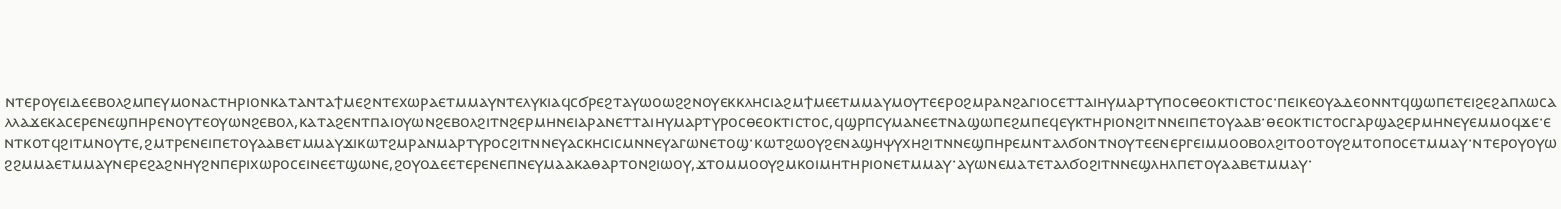ⲛⲧⲉⲣⲟⲩⲉⲓⲇⲉⲉⲃⲟⲗϩⲙⲡⲉⲩⲙⲟⲛⲁⲥⲧⲏⲣⲓⲟⲛⲕⲁⲧⲁⲛⲧⲁϯⲙⲉϩⲛⲧⲉⲭⲱⲣⲁⲉⲧⲙⲙⲁⲩⲛⲧⲉⲗⲩⲕⲓⲁϥⲥϭⲣⲉϩⲧⲁⲩⲱⲟⲱϩϩⲛⲟⲩⲉⲕⲕⲗⲏⲥⲓⲁϩⲙϯⲙⲉⲉⲧⲙⲙⲁⲩⲙⲟⲩⲧⲉⲉⲣⲟϩⲙⲣⲁⲛϩⲁⲅⲓⲟⲥⲉⲧⲧⲁⲓⲏⲩⲙⲁⲣⲧⲩⲡⲟⲥⲑⲉⲟⲕⲧⲓⲥⲧⲟⲥ·ⲡⲉⲓⲕⲉⲟⲩⲁⲇⲉⲟⲛⲛⲧϥϣⲱⲡⲉⲧⲉⲓϩⲉϩⲁⲡⲗⲱⲥⲁⲗⲗⲁϫⲉⲕⲁⲥⲉⲣⲉⲛⲉϣⲡⲏⲣⲉⲛⲟⲩⲧⲉⲟⲩⲱⲛϩⲉⲃⲟⲗ,ⲕⲁⲧⲁϩⲉⲛⲧⲡⲁⲓⲟⲩⲱⲛϩⲉⲃⲟⲗϩⲓⲧⲛϩⲉⲣⲙⲏⲛⲉⲓⲁⲣⲁⲛⲉⲧⲧⲁⲓⲏⲩⲙⲁⲣⲧⲩⲣⲟⲥⲑⲉⲟⲕⲧⲓⲥⲧⲟⲥ,ϥϣⲣⲡⲥⲩⲙⲁⲛⲉⲉⲧⲛⲁϣⲱⲡⲉϩⲙⲡⲉϥⲉⲩⲕⲧⲏⲣⲓⲟⲛϩⲓⲧⲛⲛⲉⲓⲡⲉⲧⲟⲩⲁⲁⲃ·ⲑⲉⲟⲕⲧⲓⲥⲧⲟⲥⲅⲁⲣϣⲁϩⲉⲣⲙⲏⲛⲉⲩⲉⲙⲙⲟϥϫⲉ·ⲉⲛⲧⲕⲟⲧϥϩⲓⲧⲙⲛⲟⲩⲧⲉ,ϩⲙⲧⲣⲉⲛⲉⲓⲡⲉⲧⲟⲩⲁⲁⲃⲉⲧⲙⲙⲁⲩϫⲓⲕⲱⲧϩⲙⲣⲁⲛⲙⲁⲣⲧⲩⲣⲟⲥϩⲓⲧⲛⲛⲉⲩⲁⲥⲕⲏⲥⲓⲥⲙⲛⲛⲉⲩⲁⲅⲱⲛⲉⲧⲟϣ·ⲕⲱⲧϩⲱⲟⲩϩⲉⲛⲁϣⲏⲯⲩⲭⲏϩⲓⲧⲛⲛⲉϣⲡⲏⲣⲉⲙⲛⲧⲁⲗϭⲟⲛⲧⲛⲟⲩⲧⲉⲉⲛⲉⲣⲅⲉⲓⲙⲙⲟⲟⲃⲟⲗϩⲓⲧⲟⲟⲧⲟⲩϩⲙⲧⲟⲡⲟⲥⲉⲧⲙⲙⲁⲩ·ⲛⲧⲉⲣⲟⲩⲟⲩⲱϩϩⲙⲙⲁⲉⲧⲙⲙⲁⲩⲛⲉⲣⲉϩⲁϩⲛⲏⲩϩⲛⲡⲉⲣⲓⲭⲱⲣⲟⲥⲉⲓⲛⲉⲉⲧϣⲱⲛⲉ,ϩⲟⲩⲟⲇⲉⲉⲧⲉⲣⲉⲛⲉⲡⲛⲉⲩⲙⲁⲁⲕⲁⲑⲁⲣⲧⲟⲛϩⲓⲱⲟⲩ,ϫⲧⲟⲙⲙⲟⲟⲩϩⲙⲕⲟⲓⲙⲏⲧⲏⲣⲓⲟⲛⲉⲧⲙⲙⲁⲩ·ⲁⲩⲱⲛⲉⲙⲁⲧⲉⲧⲁⲗϭⲟϩⲓⲧⲛⲛⲉϣⲗⲏⲗⲡⲉⲧⲟⲩⲁⲁⲃⲉⲧⲙⲙⲁⲩ·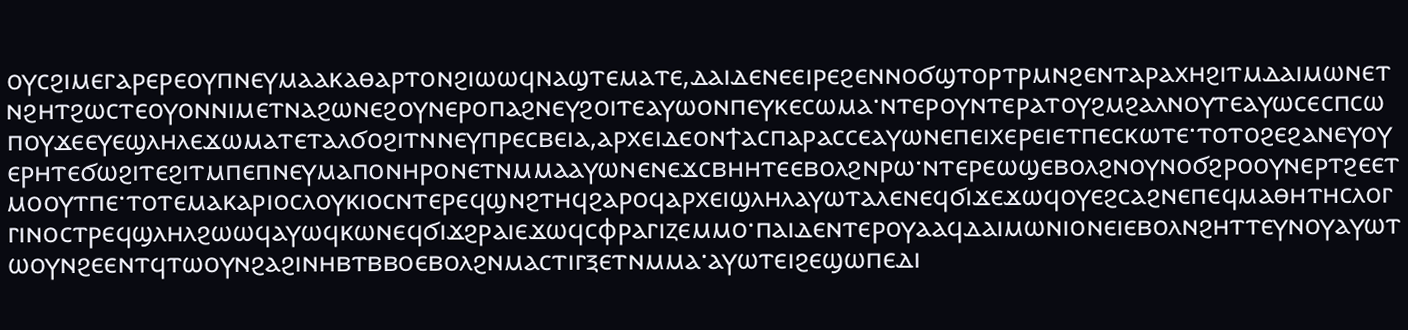ⲟⲩⲥϩⲓⲙⲉⲅⲁⲣⲉⲣⲉⲟⲩⲡⲛⲉⲩⲙⲁⲁⲕⲁⲑⲁⲣⲧⲟⲛϩⲓⲱⲱϥⲛⲁϣⲧⲉⲙⲁⲧⲉ,ⲇⲁⲓⲇⲉⲛⲉⲉⲓⲣⲉϩⲉⲛⲛⲟϭϣⲧⲟⲣⲧⲣⲙⲛϩⲉⲛⲧⲁⲣⲁⲭⲏϩⲓⲧⲙⲇⲁⲓⲙⲱⲛⲉⲧⲛϩⲏⲧϩⲱⲥⲧⲉⲟⲩⲟⲛⲛⲓⲙⲉⲧⲛⲁϩⲱⲛⲉϩⲟⲩⲛⲉⲣⲟⲡⲁϩⲛⲉⲩϩⲟⲓⲧⲉⲁⲩⲱⲟⲛⲡⲉⲩⲕⲉⲥⲱⲙⲁ·ⲛⲧⲉⲣⲟⲩⲛⲧⲉⲣⲁⲧⲟⲩϩⲙϩⲁⲗⲛⲟⲩⲧⲉⲁⲩⲱⲥⲉⲥⲡⲥⲱⲡⲟⲩϫⲉⲉⲩⲉϣⲗⲏⲗⲉϫⲱⲙⲁⲧⲉⲧⲁⲗϭⲟϩⲓⲧⲛⲛⲉⲩⲡⲣⲉⲥⲃⲉⲓⲁ,ⲁⲣⲭⲉⲓⲇⲉⲟⲛϯⲁⲥⲡⲁⲣⲁⲥⲥⲉⲁⲩⲱⲛⲉⲡⲉⲓⲭⲉⲣⲉⲓⲉⲧⲡⲉⲥⲕⲱⲧⲉ·ⲧⲟⲧⲟϩⲉϩⲁⲛⲉⲩⲟⲩⲉⲣⲏⲧⲉϭⲱϩⲓⲧⲉϩⲓⲧⲙⲡⲉⲡⲛⲉⲩⲙⲁⲡⲟⲛⲏⲣⲟⲛⲉⲧⲛⲙⲙⲁⲁⲩⲱⲛⲉⲛⲉϫⲥⲃⲏⲏⲧⲉⲉⲃⲟⲗϩⲛⲣⲱ·ⲛⲧⲉⲣⲉⲱϣⲉⲃⲟⲗϩⲛⲟⲩⲛⲟϭϩⲣⲟⲟⲩⲛⲉⲣⲧϩⲉⲉⲧⲙⲟⲟⲩⲧⲡⲉ·ⲧⲟⲧⲉⲙⲁⲕⲁⲣⲓⲟⲥⲗⲟⲩⲕⲓⲟⲥⲛⲧⲉⲣⲉϥϣⲛϩⲧⲏϥϩⲁⲣⲟϥⲁⲣⲭⲉⲓϣⲗⲏⲗⲁⲩⲱⲧⲁⲗⲉⲛⲉϥϭⲓϫⲉϫⲱϥⲟⲩⲉϩⲥⲁϩⲛⲉⲡⲉϥⲙⲁⲑⲏⲧⲏⲥⲗⲟⲅⲅⲓⲛⲟⲥⲧⲣⲉϥϣⲗⲏⲗϩⲱⲱϥⲁⲩⲱϥⲕⲱⲛⲉϥϭⲓϫϩⲣⲁⲓⲉϫⲱϥⲥⲫⲣⲁⲅⲓⲍⲉⲙⲙⲟ·ⲡⲁⲓⲇⲉⲛⲧⲉⲣⲟⲩⲁⲁϥⲇⲁⲓⲙⲱⲛⲓⲟⲛⲉⲓⲉⲃⲟⲗⲛϩⲏⲧⲧⲉⲩⲛⲟⲩⲁⲩⲱⲧⲱⲟⲩⲛϩⲉⲉⲛⲧϥⲧⲱⲟⲩⲛϩⲁϩⲓⲛⲏⲃⲧⲃⲃⲟⲉⲃⲟⲗϩⲛⲙⲁⲥⲧⲓⲅⲝⲉⲧⲛⲙⲙⲁ·ⲁⲩⲱⲧⲉⲓϩⲉϣⲱⲡⲉⲇⲓ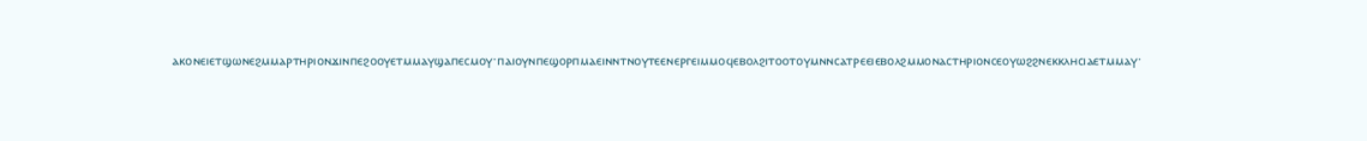ⲁⲕⲟⲛⲉⲓⲉⲧϣⲱⲛⲉϩⲙⲙⲁⲣⲧⲏⲣⲓⲟⲛϫⲓⲛⲡⲉϩⲟⲟⲩⲉⲧⲙⲙⲁⲩϣⲁⲡⲉⲥⲙⲟⲩ·ⲡⲁⲓⲟⲩⲛⲡⲉϣⲟⲣⲡⲙⲁⲉⲓⲛⲛⲧⲛⲟⲩⲧⲉⲉⲛⲉⲣⲅⲉⲓⲙⲙⲟϥⲉⲃⲟⲗϩⲓⲧⲟⲟⲧⲟⲩⲙⲛⲛⲥⲁⲧⲣⲉⲉⲓⲉⲃⲟⲗϩⲙⲙⲟⲛⲁⲥⲧⲏⲣⲓⲟⲛⲥⲉⲟⲩⲱϩϩⲛⲉⲕⲕⲗⲏⲥⲓⲁⲉⲧⲙⲙⲁⲩ·